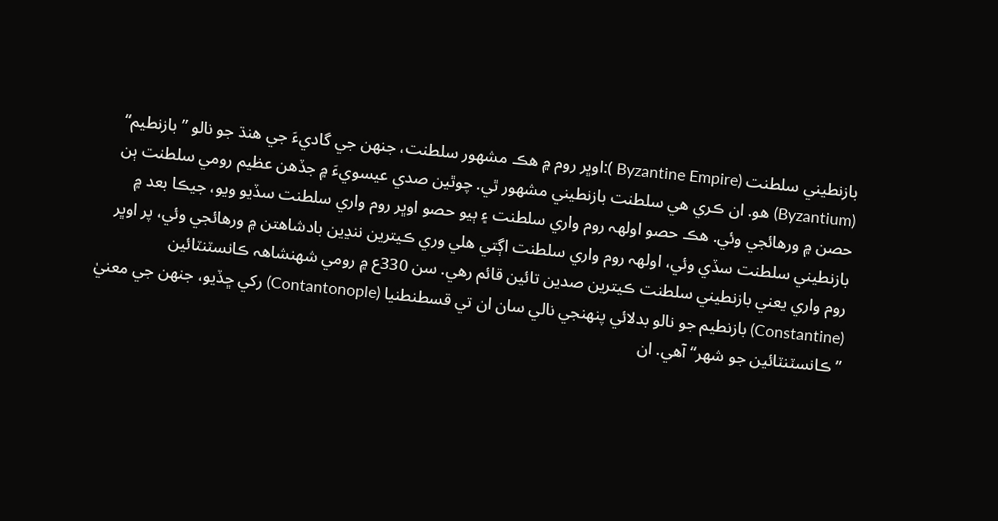بازنطيني سلطنت (Byzantine Empire ):اوڀر روم ۾ هڪ مشھور سلطنت، جنهن جي گاديءَ جي هنڌ جو نالو ”بازنطيم“ (Byzantium) هو. ان ڪري هي سلطنت بازنطيني مشھور ٿي. چوٿين صدي عيسويءَ ۾ جڏهن عظيم رومي سلطنت ٻن حصن ۾ ورهائجي وئي. هڪ حصو اولھہ روم واري سلطنت ۽ ٻيو حصو اوڀر روم واري سلطنت سڏيو ويو، جيڪا بعد ۾ بازنطيني سلطنت سڏي وئي، اولھہ روم واري سلطنت اڳتي هلي وري ڪيترين ننڍين بادشاهتن ۾ ورهائجي وئي، پر اوڀر روم واري يعني بازنطيني سلطنت ڪيترين صدين تائين قائم رهي. سن 330ع ۾ رومي شهنشاھہ ڪانسٽنٽائين (Constantine) بازنطيم جو نالو بدلائي پنھنجي نالي سان ان تي قسطنطنيا (Contantonople) رکي ڇڏيو، جنهن جي معنيٰ ”ڪانسٽنٽائين جو شھر“ آهي. ان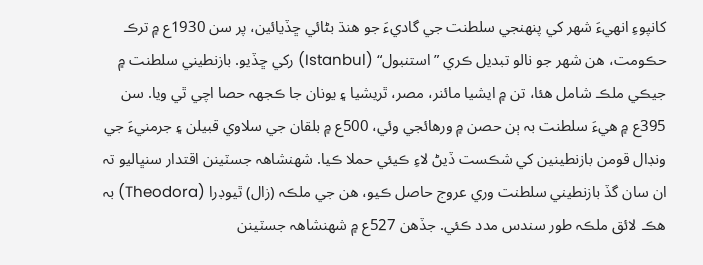کانپوءِ انهيءَ شھر کي پنھنجي سلطنت جي گاديءَ جو هنڌ بڻائي ڇڏيائين، پر سن 1930ع ۾ ترڪ حڪومت، هن شھر جو نالو تبديل ڪري ”استنبول“ (Istanbul) رکي ڇڏيو. بازنطيني سلطنت ۾ جيڪي ملڪ شامل هئا، تن ۾ ايشيا مائنر، مصر، ٿريشيا ۽ يونان جا ڪجهہ حصا اچي ٿي ويا. سن 395ع ۾ هيءَ سلطنت بہ ٻن حصن ۾ ورهائجي وئي، 500ع ۾ بلقان جي سلاوي قبيلن ۽ جرمنيءَ جي ونڊال قومن بازنطينين کي شڪست ڏيڻ لاءِ ڪيئي حملا ڪيا. شهنشاھہ جسٽينن اقتدار سنڀاليو تہ ان سان گڏ بازنطيني سلطنت وري عروج حاصل ڪيو، هن جي ملڪہ (زال) ٿيوڊرا (Theodora) بہ هڪ لائق ملڪہ طور سندس مدد ڪئي. جڏهن 527ع ۾ شهنشاھہ جسٽينن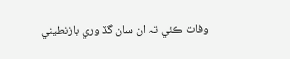وفات ڪئي تہ ان سان گڏ وري بازنطيني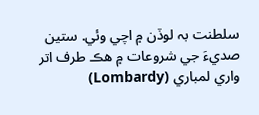سلطنت بہ لوڏن ۾ اچي وئي. ستين صديءَ جي شروعات ۾ هڪ طرف اتر واري لمباري (Lombardy)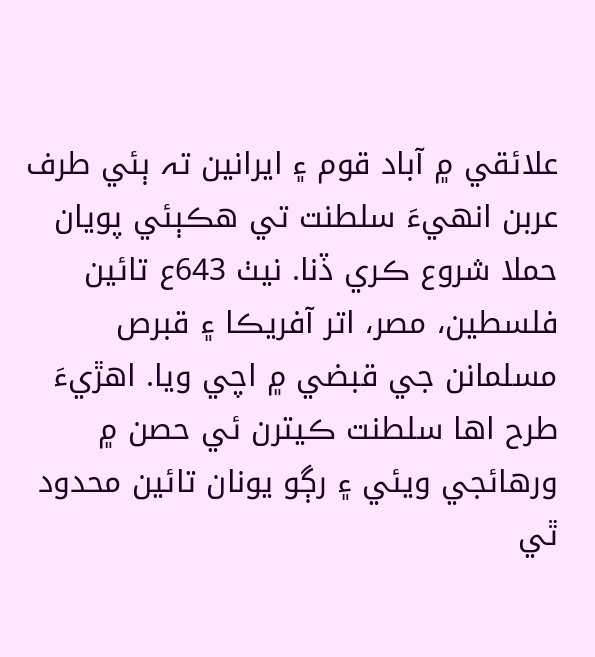علائقي ۾ آباد قوم ۽ ايرانين تہ ٻئي طرف عربن انهيءَ سلطنت تي هڪٻئي پويان حملا شروع ڪري ڏنا. نيٺ 643ع تائين فلسطين، مصر، اتر آفريڪا ۽ قبرص مسلمانن جي قبضي ۾ اچي ويا. اهڙيءَ طرح اها سلطنت ڪيترن ئي حصن ۾ ورهائجي ويئي ۽ رڳو يونان تائين محدود ٿي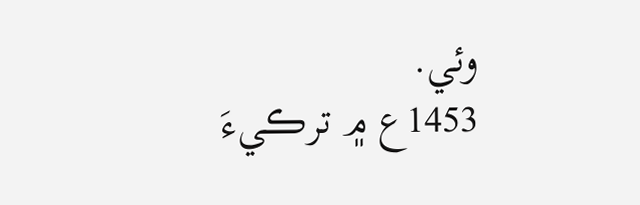وئي.
1453ع ۾ ترڪيءَ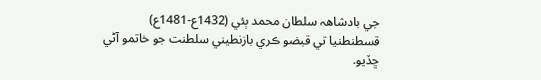جي بادشاھہ سلطان محمد ٻئي (1432ع-1481ع) قسطنطنيا تي قبضو ڪري بازنطيني سلطنت جو خاتمو آڻي ڇڏيو.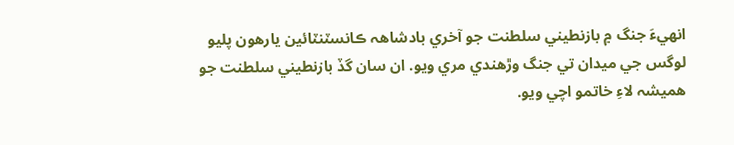انهيءَ جنگ ۾ بازنطيني سلطنت جو آخري بادشاھہ ڪانسٽنٽائين يارهون پليو لوگس جي ميدان تي جنگ وڙهندي مري ويو. ان سان گڏ بازنطيني سلطنت جو هميشہ لاءِ خاتمو اچي ويو.